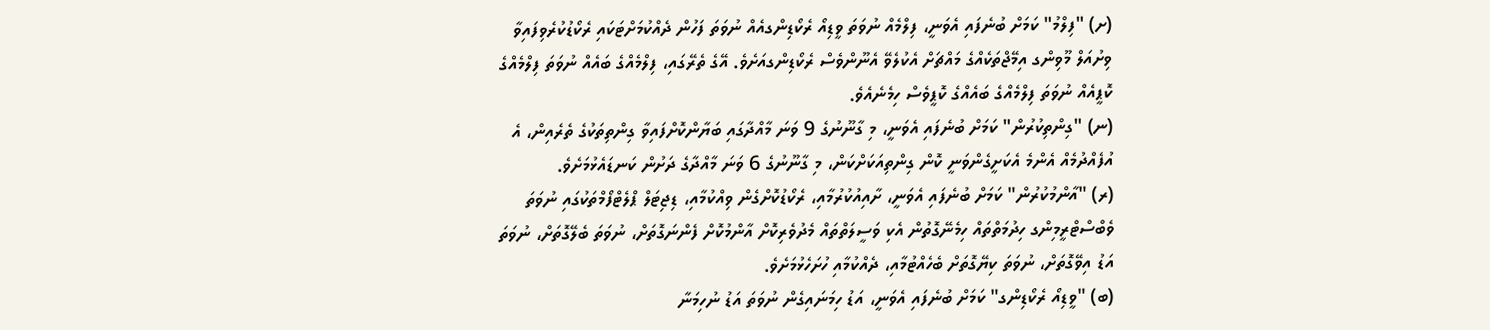(ށ) "ފިލްމު" ކަމަށް ބުނެފައި އެވަނީ، ފިލްމެއް ނުވަތަ ވީޑިއޯ ރެކޯޑިންގއެއް ނުވަތަ ފަހުން ދެއްކުމަށްޓަކައި ރެކޯޑުކުރެވިފައިވާ ވިށުއަލް މޫވިންގ އިމޭޖްތަކެއްގެ މައްޗަށް އެކުލެވޭ އެނޫންވެސް ރެކޯޑިންގއަށެވެ. އޭގެ ތެރޭގައި، ފިލްމެއްގެ ބައެއް ނުވަތަ ފިލްމެއްގެ ކޮޕީއެއް ނުވަތަ ފިލްމެއްގެ ބައެއްގެ ކޮޕީވެސް ހިމެނެއެވެ.
(ނ) "ގިންތިކުރުން" ކަމަށް ބުނެފައި އެވަނީ، މި ގާނޫނުގެ 9 ވަނަ މާއްދާގައި ބަޔާންކޮށްފައިވާ ގިންތިތަކުގެ ތެރެއިން، އެ އުފެއްދުމެއް އެންމެ އެކަށީގެންވަނީ ކޮން ގިންތިއަކަށްކަން، މި ގާނޫނުގެ 6 ވަނަ މާއްދާގެ ދަށުން ކަނޑައެޅުމަށެވެ.
(ރ) "އާންމުކުރުން" ކަމަށް ބުނެފައި އެވަނީ، ށާއިއުކުރުމާއި، ރެކޯޑުކޮށްގެން ވިއްކުމާއި، ޑިޖިޓަލް ޕްލެޓްފޯމްތަކުގައި ނުވަތަ ވެބްސްޓްރީމިންގ ހިދުމަތްތައް ހިމެނޭގޮތުން އެކި ވަސީލަތްތައް މެދުވެރިކޮށް އާންމުކޮށް ފެންނަގޮތަށް، ނުވަތަ ބެލޭގޮތަށް، ނުވަތަ އަޑު އިވޭގޮތަށް، ނުވަތަ ކިޔޭގޮތަށް ބެހެއްޓުމާއި، ދެއްކުމާއި ހުށަހެޅުމަށެވެ.
(ބ) "ވީޑިއޯ ރެކޯޑިންގ" ކަމަށް ބުނެފައި އެވަނީ، އަޑު ހިމަނައިގެން ނުވަތަ އަޑު ނުހިމަނާ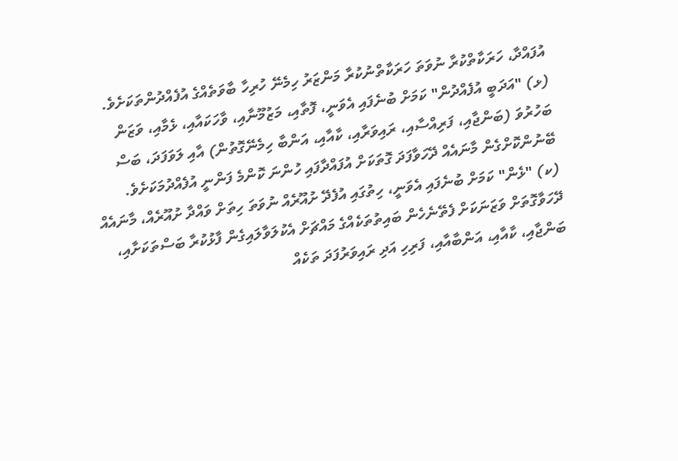އުފައްދާ، ހަރަކާތްކުރާ ނުވަތަ ހަރަކާތްނުކުރާ މަންޒަރު ހިމެނޭ ހުރިހާ ބާވަތެއްގެ އުފެއްދުންތަކަށެވެ.
(ޅ) "އަދަބީ އުފެއްދުން" ކަމަށް ބުނެފައި އެވަނީ، ފޮތާއި، މަޒުމޫނާއި، ވާހަކައާއި، ޅެމާއި، ވަޒަން ބަހުރުވަ (ބަންޖާއި، ފަރިއްސާއި، ރައިވަރާއި، ކާއާއި، އަންބާ ހިމެނޭގޮތުން) އާއި ލަވަފަދަ، ބަސް ބޭނުންކޮށްގެން މާނައެއް ދޭހަވާފަދަ ގޮތަކަށް އުފައްދާފައި ހުންނަ ކޮންމެ ފަންނީ އުފެއްދުމަކަށެވެ.
(ކ) "ޅެން" ކަމަށް ބުނެފައި އެވަނީ، ހިތުގައި އުފެދޭ ށުއޫރެއް ނުވަތަ ހިތަށް ވައްދާ ށުއޫރެއް، މާނައެއް ދޭހަވާގޮތަށް ވަޒަނަކަށް ފެތޭނެހެން ބައިތުތަކެއްގެ މައްޗަށް އެކުލަވާލައިގެން ފާޅުކުރާ ބަސްތަކަށާއި، ބަންޖާއި، ކާއާއި، އަންބާއާއި، ފަރިހި އަދި ރައިވަރުފަދަ ތަކެއް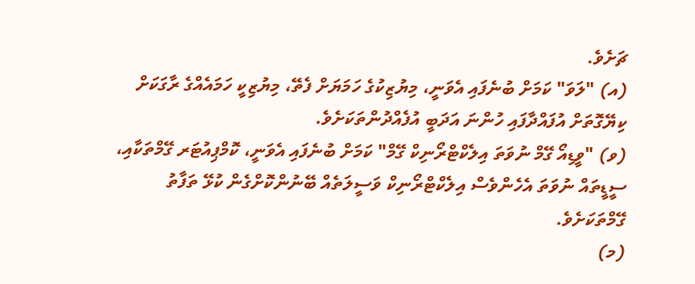ޗަށެވެ.
(އ) "ލަވަ" ކަމަށް ބުނެފައި އެވަނީ، މިޔުޒިކުގެ ހަމަޔަށް ފެތޭ، މިޔުޒިކީ ހަމައެއްގެ ރާގަކަށް ކިޔޭގޮތަށް އުފައްދާފައި ހުންނަ އަދަބީ އުފެއްދުންތަކަށެވެ.
(ވ) "ވީޑިއޯ ގޭމް ނުވަތަ އިލެކްޓްރޯނިކް ގޭމް" ކަމަށް ބުނެފައި އެވަނީ، ކޮމްޕިއުޓަރ ގޭމްތަކާއި، ސީޑީތައް ނުވަތަ އެހެންވެސް އިލެކްޓްރޯނިކް ވަސީލަތެއް ބޭނުންކޮށްގެން ކުޅޭ ތަފާތު ގޭމްތަކަށެވެ.
(މ)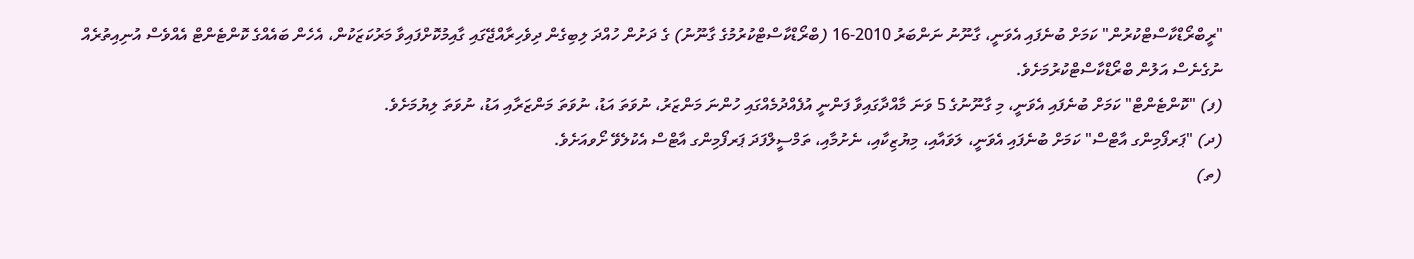"ރީބްރޯޑްކާސްޓްކުރުން" ކަމަށް ބުނެފައި އެވަނީ، ގާނޫނު ނަންބަރު 2010-16 (ބްރޯޑްކާސްޓްކުރުމުގެ ގާނޫނު) ގެ ދަށުން ހުއްދަ ލިބިގެން ދިވެހިރާއްޖޭގައި ގާއިމުކޮށްފައިވާ މަރުކަޒަކުން، އެހެން ބައެއްގެ ކޮންޓެންޓް އެއްވެސް އުނިއިތުރެއް ނުގެނެސް އަލުން ބްރޯޑްކާސްޓްކުރުމަށެވެ.
(ފ) "ކޮންޓެންޓް" ކަމަށް ބުނެފައި އެވަނީ، މި ގާނޫނުގެ 5 ވަނަ މާއްދާގައިވާ ފަންނީ އުފެއްދުމެއްގައި ހުންނަ މަންޒަރު، ނުވަތަ އަޑު، ނުވަތަ މަންޒަރާއި އަޑު، ނުވަތަ ލިޔުމަށެވެ.
(ދ) "ޕަރފޯމިންގ އާޓްސް" ކަމަށް ބުނެފައި އެވަނީ، ލަވައާއި، މިޔުޒިކާއި، ނެށުމާއި، ތަމްސީލްފަދަ ޕަރފޯމިންގ އާޓްސް އެކުލެވޭ ށޯވއަށެވެ.
(ތ)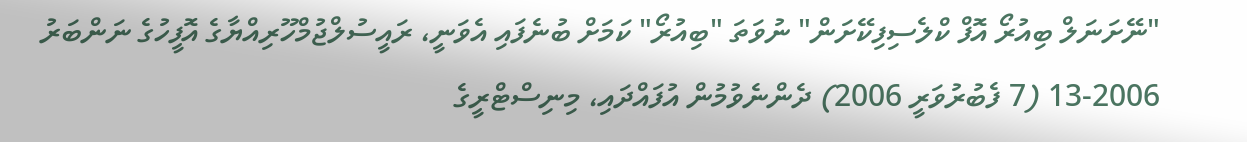"ނޭށަނަލް ބިއުރޯ އޮފް ކްލެސިފިކޭށަން" ނުވަތަ "ބިއުރޯ" ކަމަށް ބުނެފައި އެވަނީ، ރައީސުލްޖުމްހޫރިއްޔާގެ އޮފީހުގެ ނަންބަރު 2006-13 (7 ފެބުރުވަރީ 2006) ދެންނެވުމުން އުފައްދައި، މިނިސްޓްރީގެ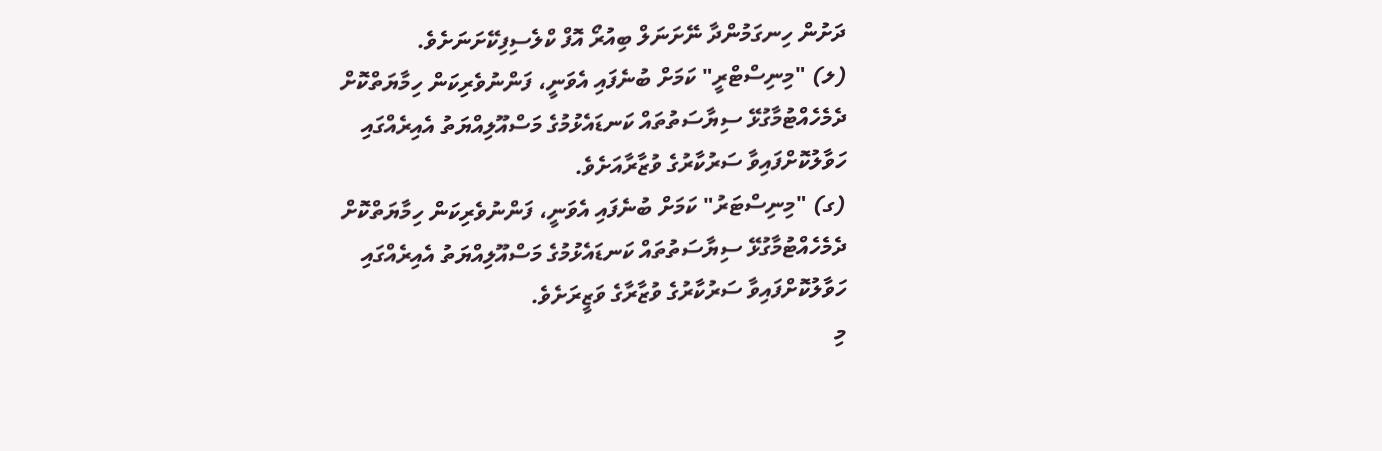ދަށުން ހިނގަމުންދާ ނޭށަނަލް ބިއުރޯ އޮފް ކްލެސިފިކޭށަނަށެވެ.
(ލ) "މިނިސްޓްރީ" ކަމަށް ބުނެފައި އެވަނީ، ފަންނުވެރިކަން ހިމާޔަތްކޮށް ދެމެހެއްޓުމާގުޅޭ ސިޔާސަތުތައް ކަނޑައެޅުމުގެ މަސްއޫލިއްޔަތު އެއިރެއްގައި ހަވާލުކޮށްފައިވާ ސަރުކާރުގެ ވުޒާރާއަށެވެ.
(ގ) "މިނިސްޓަރު" ކަމަށް ބުނެފައި އެވަނީ، ފަންނުވެރިކަން ހިމާޔަތްކޮށް ދެމެހެއްޓުމާގުޅޭ ސިޔާސަތުތައް ކަނޑައެޅުމުގެ މަސްއޫލިއްޔަތު އެއިރެއްގައި ހަވާލުކޮށްފައިވާ ސަރުކާރުގެ ވުޒާރާގެ ވަޒީރަށެވެ.
މި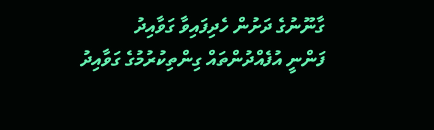ގާނޫނުގެ ދަށުން ހެދިފައިވާ ގަވާއިދު
ފަންނީ އުފެއްދުންތައް ގިންތިކުރުމުގެ ގަވާއިދު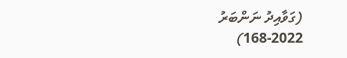(ގަވާއިދު ނަންބަރު 2022-168)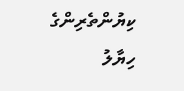ކިޔުންތެރިންގެ ހިޔާލު